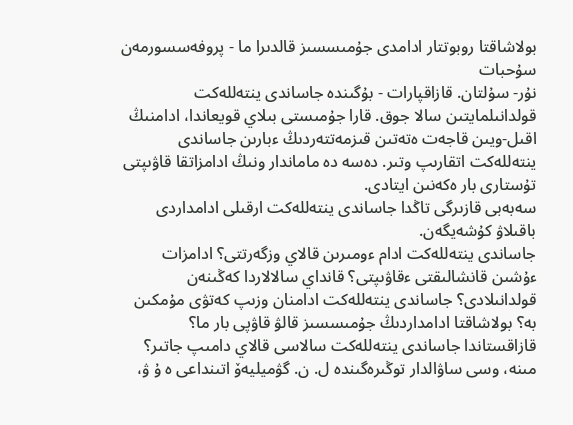بولاشاقتا روبوتتار ادامدى جۇمىسسىز قالدىرا ما - پروفەسسورمەن سۇحبات
نۇر- سۇلتان. قازاقپارات - بۇگىندە جاساندى ينتەللەكت قولدانىلمايتىن سالا جوق. قارا جۇمىستى بىلاي قويعاندا، ادامنىڭ اقىل-ويىن قاجەت ەتەتىن قىزمەتتەردىڭ ءبارىن جاساندى ينتەللەكت اتقارىپ وتىر. دەسە دە ماماندار ونىڭ ادامزاتقا قاۋىپتى تۇستارى بار ەكەنىن ايتادى.
سەبەبى قازىرگى تاڭدا جاساندى ينتەللەكت ارقىلى ادامداردى باقىلاۋ كۇشەيگەن.
جاساندى ينتەللەكت ادام ءومىرىن قالاي وزگەرتتى؟ ادامزات ءۇشىن قانشالىقتى ءقاۋىپتى؟ قانداي سالالاردا كەڭىنەن قولدانىلادى؟ جاساندى ينتەللەكت ادامنان وزىپ كەتۋى مۇمكىن بە؟ بولاشاقتا ادامداردىڭ جۇمىسسىز قالۋ قاۋپى بار ما؟ قازاقستاندا جاساندى ينتەللەكت سالاسى قالاي دامىپ جاتىر؟ مىنە، وسى ساۋالدار توڭىرەگىندە ل. ن. گۋميليەۆ اتىنداعى ە ۇ ۋ،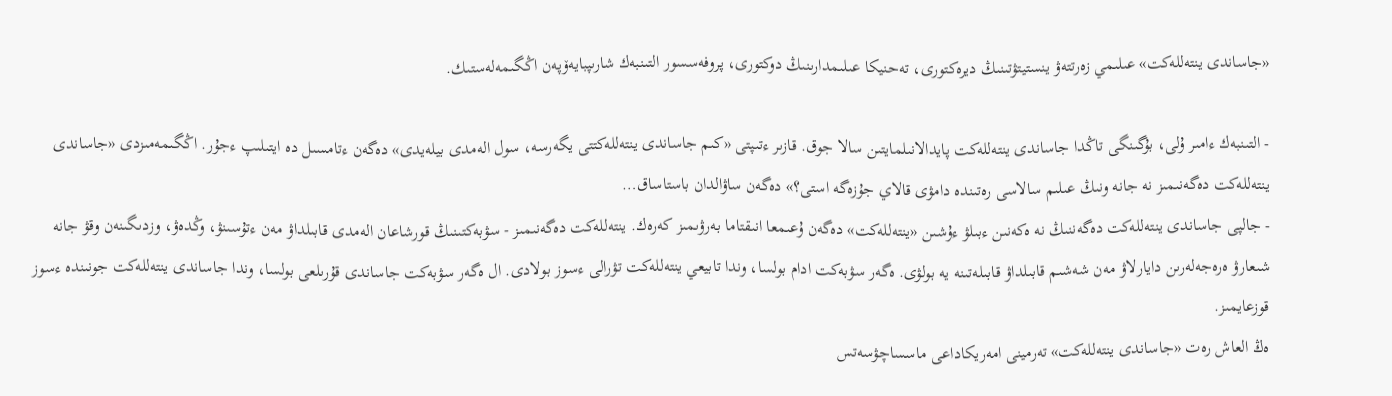«جاساندى ينتەللەكت» عىلىمي زەرتتەۋ ينستيتۋتىنىڭ ديرەكتورى، تەحنيكا عىلىمدارىنىڭ دوكتورى، پروفەسسور التىنبەك شارىپبايەۆپەن اڭگىمەلەستىك.

- التىنبەك ءامىر ۇلى، بۇگىنگى تاڭدا جاساندى ينتەللەكت پايدالانىلمايتىن سالا جوق. قازىر ءتىپتى «كىم جاساندى ينتەللەكتتى يگەرسە، سول الەمدى بيلەيدى» دەگەن ءتامسىل دە ايتىلىپ ءجۇر. اڭگىمەمىزدى «جاساندى ينتەللەكت دەگەنىمىز نە جانە ونىڭ عىلىم سالاسى رەتىندە دامۋى قالاي جۇزەگە استى؟» دەگەن ساۋالدان باستاساق…
- جالپى جاساندى ينتەللەكت دەگەننىڭ نە ەكەنىن ءبىلۋ ءۇشىن «ينتەللەكت» دەگەن ۇعىمعا انىقتاما بەرۋىمىز كەرەك. ينتەللەكت دەگەنىمىز - سۋبەكتىنىڭ قورشاعان الەمدى قابىلداۋ مەن ءتۇسىنۋ، وڭدەۋ، وزدىگىنەن وقۋ جانە شىعارۋ ەرەجەلەرىن دايارلاۋ مەن شەشىم قابىلداۋ قابىلەتىنە يە بولۋى. ەگەر سۋبەكت ادام بولسا، وندا تابيعي ينتەللەكت تۋرالى ءسوز بولادى. ال ەگەر سۋبەكت جاساندى قۇرىلعى بولسا، وندا جاساندى ينتەللەكت جونىندە ءسوز قوزعايمىز.
ەڭ العاش رەت «جاساندى ينتەللەكت» تەرمينى امەريكاداعى ماسساچۋسەتس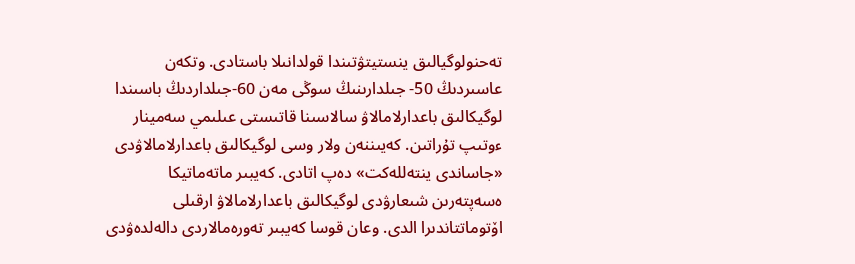تەحنولوگيالىق ينستيتۋتىندا قولدانىلا باستادى. وتكەن عاسىردىڭ 50- جىلدارىنىڭ سوڭى مەن 60-جىلداردىڭ باسىندا لوگيكالىق باعدارلامالاۋ سالاسىنا قاتىستى عىلىمي سەمينار ءوتىپ تۇراتىن. كەيىننەن ولار وسى لوگيكالىق باعدارلامالاۋدى «جاساندى ينتەللەكت» دەپ اتادى. كەيبىر ماتەماتيكا ەسەپتەرىن شىعارۋدى لوگيكالىق باعدارلامالاۋ ارقىلى اۆتوماتتاندىرا الدى. وعان قوسا كەيبىر تەورەمالاردى دالەلدەۋدى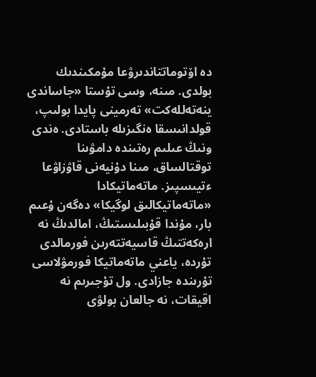دە اۆتوماتتاندىرۋعا مۇمكىندىك بولدى. مىنە، وسى تۇستا «جاساندى ينەتەللەكت» تەرمينى پايدا بولىپ، قولدانىسقا ەنگىزىلە باستادى. ەندى ونىڭ عىلىم رەتىندە دامۋىنا توقتالساق، مىنا دۇنيەنى قاۋزاۋعا ءتيىسپىز. ماتەماتيكادا «ماتەماتيكالىق لوگيكا» دەگەن ۇعىم بار، مۇندا قۇبىلىستىڭ، امالدىڭ نە ارەكەتتىڭ قاسيەتتەرىن فورمالدى تۇردە، ياعني ماتەماتيكا فورمۋلاسى تۇرىندە جازادى. ول تۇجىرىم نە اقيقات، نە جالعان بولۋى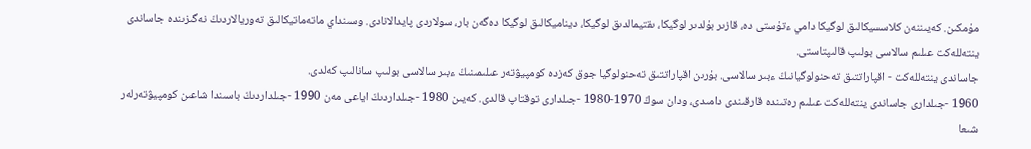مۇمكىن. كەيىننەن كلاسسيكالىق لوگيكا دامي ءتۇستى دە، قازىر بۇلدىر لوگيكا، ىقتيمالدىق لوگيكا، ديناميكالىق لوگيكا دەگەن بار، سولاردى پايدالانادى. وسىنداي ماتەماتيكالىق تەوريالاردىڭ نەگىزىندە جاساندى ينتەللەكت عىلىم سالاسى بولىپ قالىپتاستى.
جاساندى ينتەللەكت - اقپاراتتىق تەحنولوگيانىڭ ءبىر سالاسى. بۇرىن اقپاراتتىق تەحنولوگيا جوق كەزدە كومپيۋتەر عىلىمىنىڭ ءبىر سالاسى بولىپ سانالىپ كەلدى.
1960 -جىلدارى جاساندى ينتەللەكت عىلىم رەتىندە قارقىندى دامىدى، ودان سوڭ 1970-1980 -جىلدارى توقتاپ قالدى. كەيىن 1980 -جىلداردىڭ اياعى مەن 1990 -جىلداردىڭ باسىندا شاعىن كومپيۋتەرلەر شىعا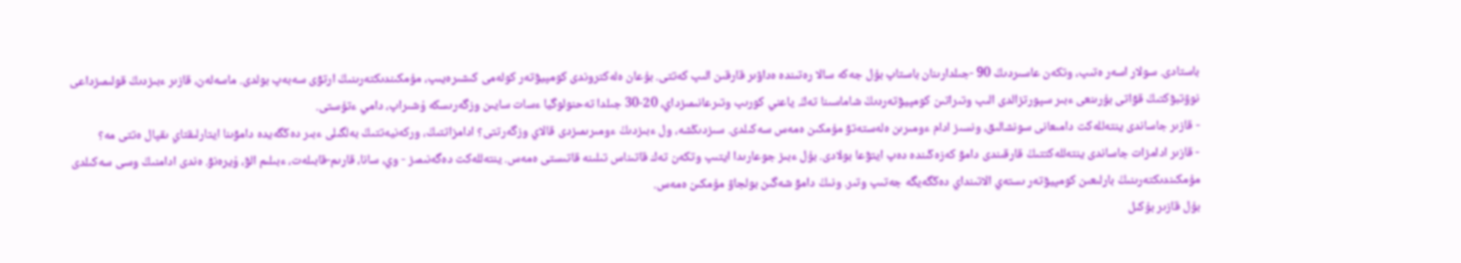باستادى. سولار اسەر ەتىپ، وتكەن عاسىردىڭ 90 -جىلدارىنان باستاپ بۇل جەكە سالا رەتىندە ەداۋىر قارقىن الىپ كەتتى. بۇعان ەلەكتروندى كومپيۋتەر كولەمى كىشىرەيىپ، مۇمكىندىكتەرىنىڭ ارتۋى سەبەپ بولدى. ماسەلەن، قازىر ءبىزدىڭ قولىمىزداعى نوۋتبۋكتىڭ قۋاتى بۇرىنعى ءبىر سپورتزالدى الىپ وتىراتىن كومپيۋتەردىڭ شاماسىنا تەڭ. ياعني كورىپ وتىرعانىمىزداي، 20-30 جىلدا تەحنولوگيا ءسات سايىن وزگەرىسكە ۇشىراپ، دامي ءتۇستى.
- قازىر جاساندى ينتەللەكت دامىعانى سونشالىق، ونسىز ادام ءومىرىن ەلەستەتۋ مۇمكىن ەمەس سەكىلدى. سىزدىڭشە، ول ءبىزدىڭ ءومىرىمىزدى قالاي وزگەرتتى؟ ادامزاتتىڭ، وركەنيەتتىڭ بەلگىلى ءبىر دەڭگەيدە دامۋىنا ايتارلىقتاي ىقپال ەتتى مە؟
- قازىر ادامزات جاساندى ينتەللەكتتىڭ قارقىندى دامۋ كەزەڭىندە دەپ ايتۋعا بولادى. بۇل ءبىز جوعارىدا ايتىپ وتكەن تەك قاتىناس تىلىنە قاتىستى ەمەس. ينتەللەكت دەگەنىمىز - وي، سانا، قارىم-قابىلەت، ءبىلىم الۋ، ۇيرەنۋ. ەندى ادامنىڭ وسى سەكىلدى مۇمكىندىكتەرىنىڭ بارلىعىن كومپيۋتەر ىستەي الاتىنداي دەڭگەيگە جەتىپ وتىر. ونىڭ دامۋ شەگىن بولجاۋ مۇمكىن ەمەس.
بۇل قازىر بۇكىل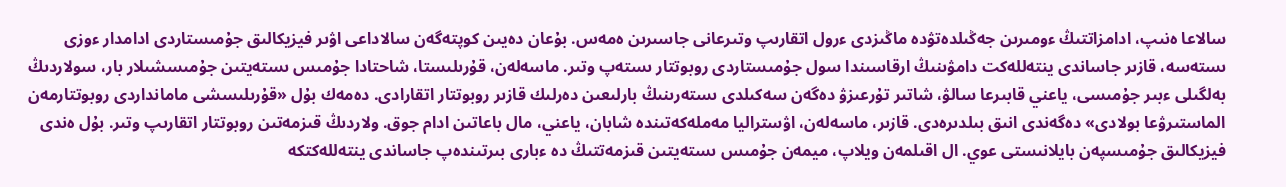سالاعا ەنىپ، ادامزاتتىڭ ءومىرىن جەڭىلدەتۋدە ماڭىزدى ءرول اتقارىپ وتىرعانى جاسىرىن ەمەس. بۇعان دەيىن كوپتەگەن سالاداعى اۋىر فيزيكالىق جۇمىستاردى ادامدار ءوزى ىستەسە، قازىر جاساندى ينتەللەكت دامۋىنىڭ ارقاسىندا سول جۇمىستاردى روبوتتار ىستەپ وتىر. ماسەلەن، قۇرىلىستا، شاحتادا جۇمىس ىستەيتىن جۇمىسشىلار بار، سولاردىڭ بەلگىلى ءبىر جۇمىسى، ياعني قابىرعا سالۋ، شاتىر تۇرعىزۋ دەگەن سەكىلدى ىستەرىنىڭ بارلىعىن دەرلىك قازىر روبوتتار اتقارادى. دەمەك بۇل «قۇرىلىسشى مامانداردى روبوتتارمەن الماستىرۋعا بولادى» دەگەندى انىق بىلدىرەدى. قازىر، ماسەلەن، اۋستراليا مەملەكەتىندە شابان، ياعني، مال باعاتىن ادام جوق. ولاردىڭ قىزمەتىن روبوتتار اتقارىپ وتىر. بۇل ەندى فيزيكالىق جۇمىسپەن بايلانىستى عوي. ال اقىلمەن ويلاپ، ميمەن جۇمىس ىستەيتىن قىزمەتتىڭ دە ءبارى بىرتىندەپ جاساندى ينتەللەكتكە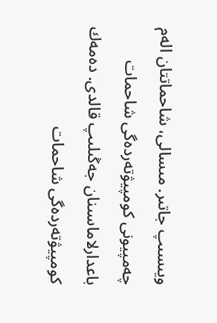ويىسىپ جاتىر. مىسالى، شاحماتتان الەم چەمپيونى كومپيۋتەردەگى شاحمات باعدارلاماسىنان جەڭىلىپ قالدى. دەمەك كومپيۋتەردەگى شاحمات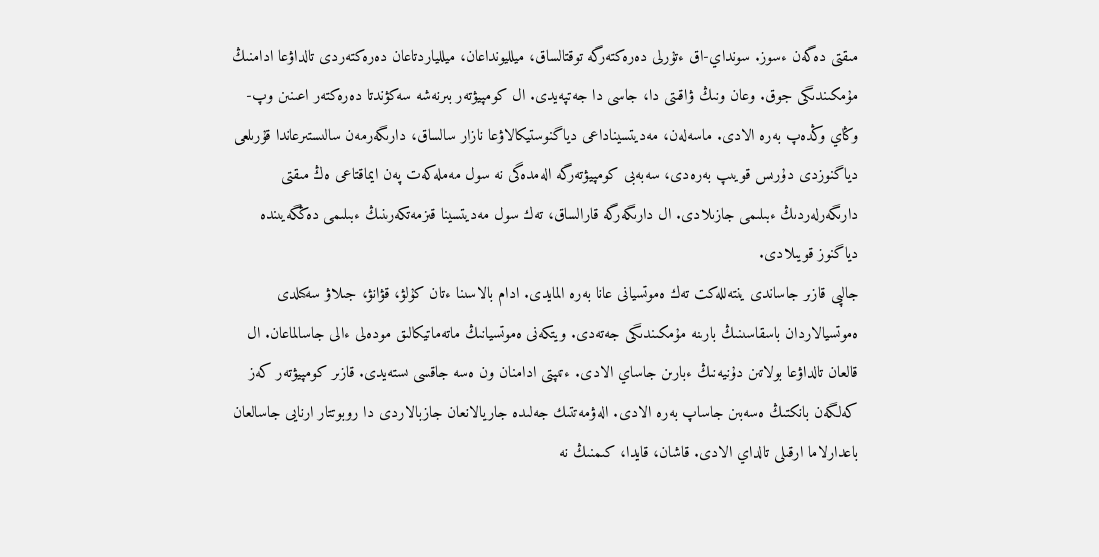مىقتى دەگەن ءسوز. سونداي-اق ءتۇرلى دەرەكتەرگە توقتالساق، ميلليونداعان، ميللياردتاعان دەرەكتەردى تالداۋعا ادامنىڭ مۇمكىندىگى جوق. وعان ونىڭ ۋاقىتى دا، جاسى دا جەتپەيدى. ال كومپيۋتەر بىرنەشە سەكۋندتا دەرەكتەر اعىنىن وپ- وڭاي وڭدەپ بەرە الادى. ماسەلەن، مەديتسيناداعى دياگنوستيكالاۋعا نازار سالساق، دارىگەرمەن سالىستىرعاندا قۇرىلعى دياگنوزدى دۇرىس قويىپ بەرەدى، سەبەبى كومپيۋتەرگە الەمدەگى نە سول مەملەكەت پەن ايماقتاعى ەڭ مىقتى دارىگەرلەردىڭ ءبىلىمى جازىلادى. ال دارىگەرگە قارالساق، تەك سول مەديتسينا قىزمەتكەرىنىڭ ءبىلىمى دەڭگەيىندە دياگنوز قويىلادى.
جالپى قازىر جاساندى ينتەللەكت تەك ەموتسيانى عانا بەرە المايدى. ادام بالاسىنا ءتان كۇلۋ، قۋانۋ، جىلاۋ سەكىلدى ەموتسيالاردان باسقاسىنىڭ بارىنە مۇمكىندىگى جەتەدى. ويتكەنى ەموتسيانىڭ ماتەماتيكالىق مودەلى ءالى جاسالماعان. ال قالعان تالداۋعا بولاتىن دۇنيەنىڭ ءبارىن جاساي الادى. ءتىپتى ادامنان ون ەسە جاقسى ىستەيدى. قازىر كومپيۋتەر كەز كەلگەن بانكتىڭ ەسەبىن جاساپ بەرە الادى. الەۋمەتتىك جەلىدە جاريالانعان جازبالاردى دا روبوتتار ارنايى جاسالعان باعدارلاما ارقىلى تالداي الادى. قاشان، قايدا، كىمنىڭ نە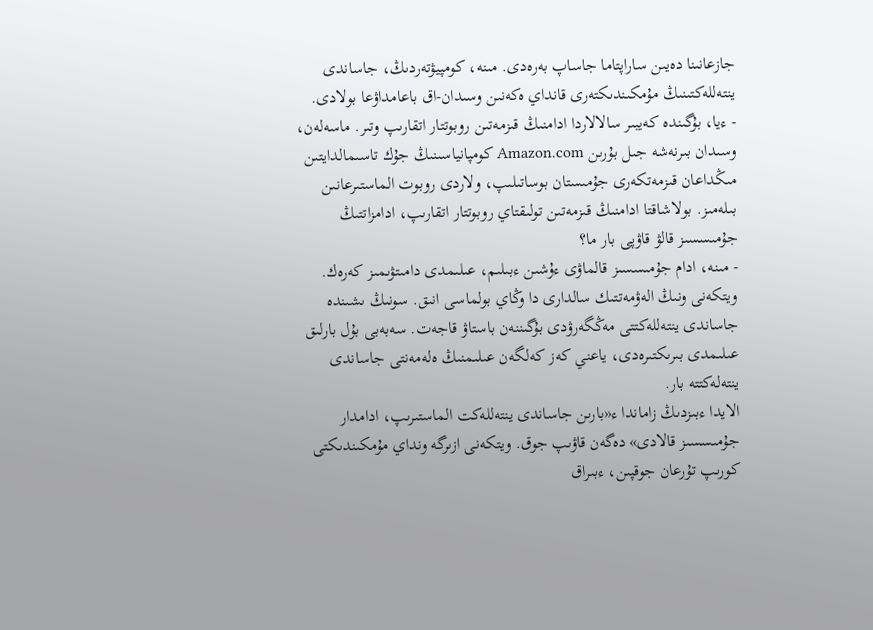جازعانىنا دەيىن ساراپتاما جاساپ بەرەدى. مىنە، كومپيۋتەردىڭ، جاساندى ينتەللەكتىنىڭ مۇمكىندىكتەرى قانداي ەكەنىن وسىدان-اق باعامداۋعا بولادى.
- ءيا، بۇگىندە كەيبىر سالالاردا ادامنىڭ قىزمەتىن روبوتتار اتقارىپ وتىر. ماسەلەن، وسىدان بىرنەشە جىل بۇرىن Amazon.com كومپانياسىنىڭ جۇك تاسىمالدايتىن مىڭداعان قىزمەتكەرى جۇمىستان بوساتىلىپ، ولاردى روبوت الماستىرعانىن بىلەمىز. بولاشاقتا ادامنىڭ قىزمەتىن تولىقتاي روبوتتار اتقارىپ، ادامزاتتىڭ جۇمىسسىز قالۋ قاۋپى بار ما؟
- مىنە، ادام جۇمىسسىز قالماۋى ءۇشىن ءبىلىم، عىلىمدى دامىتۋىمىز كەرەك. ويتكەنى ونىڭ الەۋمەتتىك سالدارى دا وڭاي بولماسى انىق. سونىڭ ىشىندە جاساندى ينتەللەكتتى مەڭگەرۋدى بۇگىننەن باستاۋ قاجەت. سەبەبى بۇل بارلىق عىلىمدى بىرىكتىرەدى، ياعني كەز كەلگەن عىلىمنىڭ ەلەمەنتى جاساندى ينتەلەكتتە بار.
الايدا ءبىزدىڭ زاماندا ء«بارىن جاساندى ينتەللەكت الماستىرىپ، ادامدار جۇمىسسىز قالادى» دەگەن قاۋىپ جوق. ويتكەنى ازىرگە ونداي مۇمكىندىكتى كورىپ تۇرعان جوقپىن، ءبىراق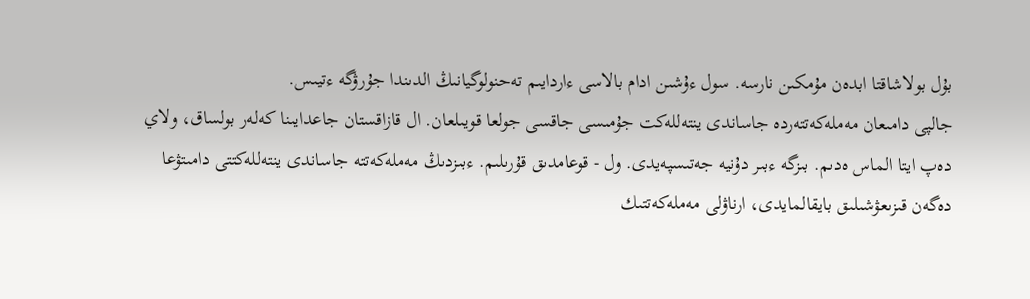بۇل بولاشاقتا ابدەن مۇمكىن نارسە. سول ءۇشىن ادام بالاسى ءاردايىم تەحنولوگيانىڭ الدىندا جۇرۋگە ءتيىس.
جالپى دامىعان مەملەكەتتەردە جاساندى ينتەللەكت جۇمىسى جاقسى جولعا قويىلعان. ال قازاقستان جاعدايىنا كەلەر بولساق، ولاي دەپ ايتا الماس ەدىم. بىزگە ءبىر دۇنيە جەتىسپەيدى. ول - قوعامدىق قۇرىلىم. ءبىزدىڭ مەملەكەتتە جاساندى ينتەللەكتتى دامىتۋعا دەگەن قىزىعۋشىلىق بايقالمايدى، ارناۋلى مەملەكەتتىك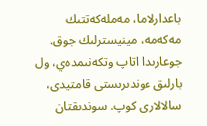باعدارلاما، مەملەكەتتىك مەكەمە، مينيسترلىك جوق. جوعارىدا اتاپ وتكەنىمدەي، ول بارلىق ءوندىرىستى قامتيدى، سالالارى كوپ. سوندىقتان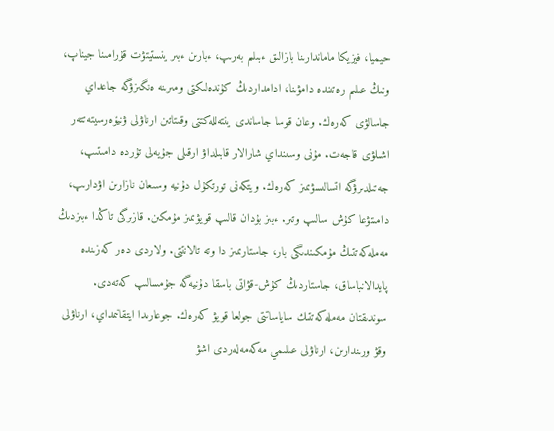حيميا، فيزيكا ماماندارىنا بازالىق ءبىلىم بەرىپ، ءبارىن ءبىر ينستيتۋت قۇرامىنا جيناپ، ونىڭ عىلىم رەتىندە دامۋىنا، ادامداردىڭ كۇندەلىكتى ومىرىنە ەنگىزۋگە جاعداي جاسالۋى كەرەك. وعان قوسا جاساندى ينتەللەكتتى وقىتاتىن ارناۋلى ۋنيۆەرسيتەتتەر اشىلۋى قاجەت. مۇنى وسىنداي شارالار قابىلداۋ ارقىلى جۇيەلى تۇردە دامىتىپ، جەتىلدىرۋگە اتسالىسۋىمىز كەرەك. ويتكەنى تورتكۇل دۇنيە وسىعان نازارىن اۋدارىپ، دامىتۋعا كۇش سالىپ وتىر. ءبىز بۇدان قالىپ قويۋىمىز مۇمكىن. قازىرگى تاڭدا ءبىزدىڭ مەملەكەتتىڭ مۇمكىندىگى بار، جاستارىمىز دا وتە تالانتتى. ولاردى دەر كەزىندە پايدالانباساق، جاستاردىڭ كۇش-قۋاتى باسقا دۇنيەگە جۇمسالىپ كەتەدى.
سوندىقتان مەملەكەتتىك ساياساتتى جولعا قويۋ كەرەك. جوعارىدا ايتقانىمداي، ارناۋلى وقۋ ورىندارىن، ارناۋلى عىلىمي مەكەمەلەردى اشۋ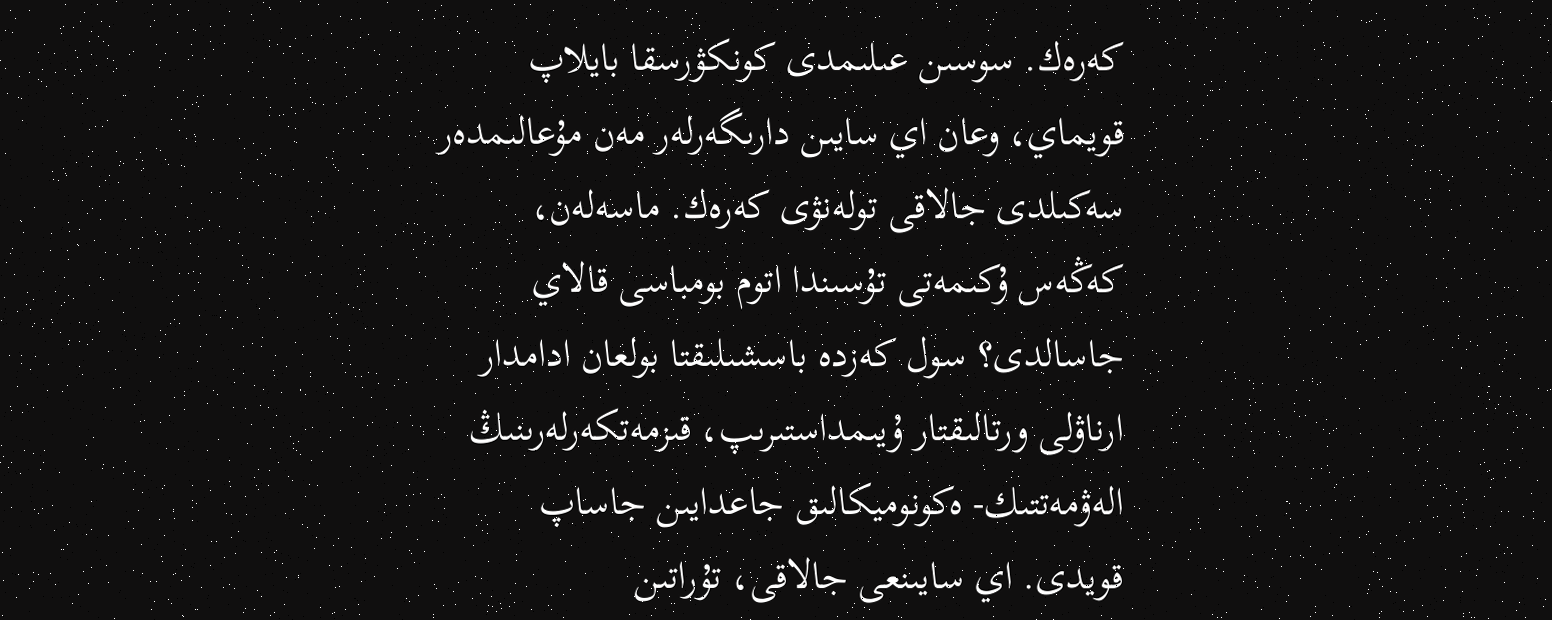كەرەك. سوسىن عىلىمدى كونكۋرسقا بايلاپ قويماي، وعان اي سايىن دارىگەرلەر مەن مۇعالىمدەر سەكىلدى جالاقى تولەنۋى كەرەك. ماسەلەن، كەڭەس ۇكىمەتى تۇسىندا اتوم بومباسى قالاي جاسالدى؟ سول كەزدە باسشىلىقتا بولعان ادامدار ارناۋلى ورتالىقتار ۇيىمداستىرىپ، قىزمەتكەرلەرىنىڭ الەۋمەتتىك- ەكونوميكالىق جاعدايىن جاساپ قويدى. اي سايىنعى جالاقى، تۇراتىن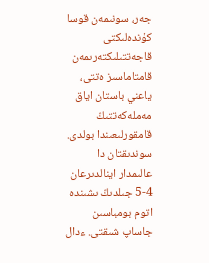جەر، سونىمەن قوسا كۇندەلىكتى قاجەتتىلىكتەرىمەن قامتاماسىز ەتتى، ياعني باستان اياق مەملەكەتتىڭ قامقورلىعىندا بولدى. سوندىقتان دا عالىمدار اينالدىرعان 4-5 جىلدىڭ ىشىندە اتوم بومباسىن جاساپ شىقتى. ءدال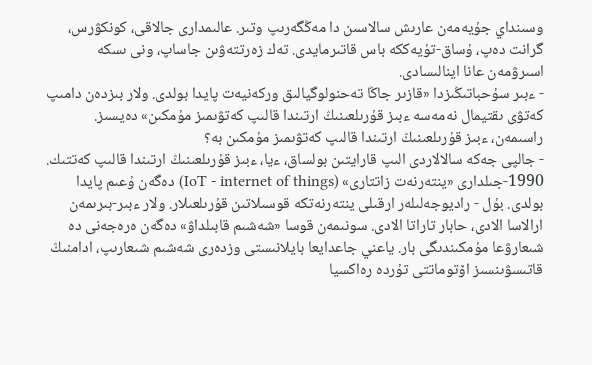وسىنداي جۇيەمەن عارىش سالاسىن دا مەڭگەرىپ وتىر. عالىمدارى جالاقى، كونكۋرس، گرانت دەپ، ۇساق-تۇيەككە باس قاتىرمايدى. تەك زەرتتەۋىن جاساپ، ونى ىسكە اسىرۋمەن عانا اينالىسادى.
- ءبىر سۇحباتىڭىزدا «قازىر جاڭا تەحنولوگيالىق وركەنيەت پايدا بولدى. ولار بىزدەن دامىپ كەتۋى ىقتيمال نەمەسە ءبىز قۇرىلعىنىڭ ارتىندا قالىپ كەتۋىمىز مۇمكىن» دەيسىز. راسىمەن، ءبىز قۇرىلعىنىڭ ارتىندا قالىپ كەتۋىمىز مۇمكىن بە؟
- جالپى جەكە سالالاردى الىپ قارايتىن بولساق، ءيا، ءبىز قۇرىلعىنىڭ ارتىندا قالىپ كەتتىك. 1990-جىلدارى «ينتەرنەت زاتتارى» (IoT - internet of things) دەگەن ۇعىم پايدا بولدى. بۇل - راديوجەلىلەر ارقىلى ينتەرنەتكە قوسىلاتىن قۇرىلعىلار. ولار ءبىر-بىرىمەن ارالاسا الادى، حابار تاراتا الادى. سونىمەن قوسا «شەشىم قابىلداۋ» دەگەن ەرەجەنى دە شىعارۋعا مۇمكىندىگى بار. ياعني جاعدايعا بايلانىستى وزدەرى شەشىم شىعارىپ، ادامنىڭ قاتىسۋىنسىز اۆتوماتتى تۇردە رەاكسيا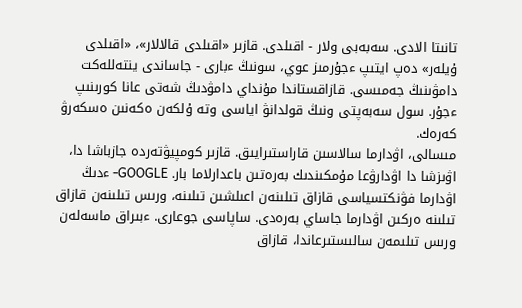تانىتا الادى. سەبەبى ولار - اقىلدى. قازىر «اقىلدى قالالار»، «اقىلدى ۇيلەر» دەپ ايتىپ ءجۇرمىز عوي، سونىڭ ءبارى - جاساندى ينتەللەكت دامۋىنىڭ جەمىسى. قازاقستاندا مۇنداي دامۋدىڭ شەتى عانا كورىنىپ ءجۇر. سول سەبەپتى ونىڭ قولدانۋ اياسى وتە ۇلكەن ەكەنىن ەسكەرۋ كەرەك.
مىسالى، اۋدارما سالاسىن قاراستىرايىق. قازىر كومپيۋتەردە جازباشا دا، اۋىزشا دا اۋدارۋعا مۇمكىندىك بەرەتىن باعدارلاما بار. GOOGLE- ءدىڭ اۋدارما فۋنكتسياسى قازاق تىلىنەن اعىلشىن تىلىنە، ورىس تىلىنەن قازاق تىلىنە ەركىن اۋدارما جاساي بەرەدى. ساپاسى جوعارى. ءبىراق ماسەلەن ورىس تىلىمەن سالىستىرعاندا، قازاق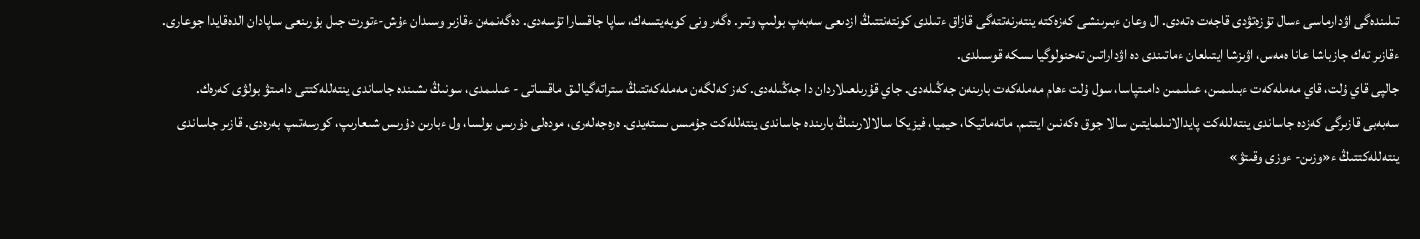تىلىندەگى اۋدارماسى ءسال تۇزەتۋدى قاجەت ەتەدى. ال وعان ءبىرىنشى كەزەكتە ينتەرنەتتەگى قازاق ءتىلدى كونتەنتتىڭ ازدىعى سەبەپ بولىپ وتىر. ەگەر ونى كوبەيتسەك، ساپا جاقسارا تۇسەدى. دەگەنمەن ءقازىر وسىدان ءۇش-ءتورت جىل بۇرىنعى ساپادان الدەقايدا جوعارى. ءقازىر تەك جازباشا عانا ەمەس، اۋىزشا ايتىلعان ءماتىندى دە اۋداراتىن تەحنولوگيا ىسكە قوسىلدى.
جالپى قاي ۇلت، قاي مەملەكەت ءبىلىمىن، عىلىمىن دامىتپاسا، سول ۇلت ءھام مەملەكەت بارىنەن جەڭىلەدى. جاي قۇرىلعىلاردان دا جەڭىلەدى. كەز كەلگەن مەملەكەتتىڭ ستراتەگيالىق ماقساتى - عىلىمدى، سونىڭ ىشىندە جاساندى ينتەللەكتتى دامىتۋ بولۋى كەرەك. سەبەبى قازىرگى كەزدە جاساندى ينتەللەكت پايدالانىلمايتىن سالا جوق ەكەنىن ايتتىم. ماتەماتيكا، حيميا، فيزيكا سالالارىنىڭ بارىندە جاساندى ينتەللەكت جۇمىس ىستەيدى. ەرەجەلەرى، مودەلى دۇرىس بولسا، ول ءبارىن دۇرىس شىعارىپ، كورسەتىپ بەرەدى. قازىر جاساندى ينتەللەكتتىڭ ء«وزىن- ءوزى وقىتۋ»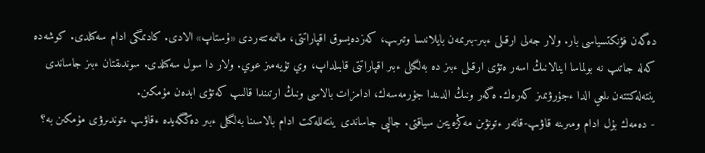دەگەن فۋنكتسياسى بار. ولار جەلى ارقىلى ءبىر-بىرىمەن بايلانىسا وتىرىپ، كەزدەيسوق اقپاراتتى، مالىمەتتەردى «ۇستاپ» الادى. كادىمگى ادام سەكىلدى. كوشەدە كەلە جاتىپ نە بولماسا اينالانىڭ اسەر ەتۋى ارقىلى ءبىز دە بەلگىلى ءبىر اقپاراتتى قابىلداپ، وي تۇيەمىز عوي. ولار دا سول سەكىلدى. سوندىقتان ءبىز جاساندى ينتەلەكتتەن ىلعي الدا ءجۇرۋىمىز كەرەك. ەگەر ونىڭ الدىندا جۇرمەسەك، ادامزات بالاسى ونىڭ ارتىندا قالىپ كەتۋى ابدەن مۇمكىن.
- دەمەك بۇل ادام ومىرىنە قاۋىپ-قاتەر ءتونۋىن مەڭزەيتىن سياقتى. جالپى جاساندى ينتەللەكت ادام بالاسىنا بەلگىلى ءبىر دەڭگەيدە ءقاۋىپ ءتوندىرۋى مۇمكىن بە؟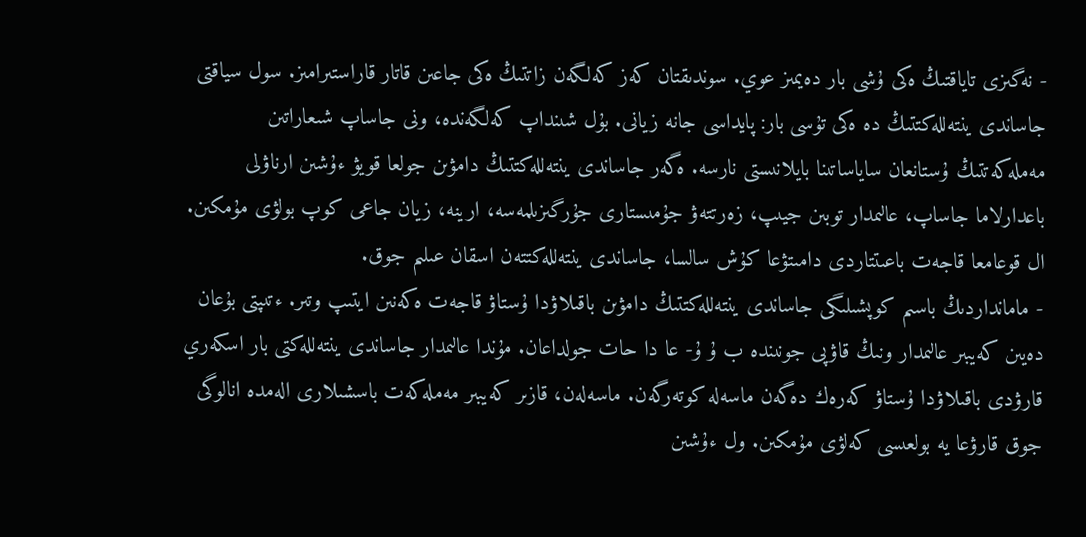- نەگىزى تاياقتىڭ ەكى ۇشى بار دەيمىز عوي. سوندىقتان كەز كەلگەن زاتتىڭ ەكى جاعىن قاتار قاراستىرامىز. سول سياقتى جاساندى ينتەللەكتتىڭ دە ەكى تۇسى بار: پايداسى جانە زيانى. بۇل شىنداپ كەلگەندە، ونى جاساپ شىعاراتىن مەملەكەتتىڭ ۇستانعان ساياساتىنا بايلانىستى نارسە. ەگەر جاساندى ينتەللەكتتىڭ دامۋىن جولعا قويۋ ءۇشىن ارناۋلى باعدارلاما جاساپ، عالىمدار توبىن جيىپ، زەرتتەۋ جۇمىستارى جۇرگىزىلمەسە، ارينە، زيان جاعى كوپ بولۋى مۇمكىن. ال قوعامعا قاجەت باعىتتاردى دامىتۋعا كۇش سالسا، جاساندى ينتەللەكتتەن اسقان عىلىم جوق.
- مامانداردىڭ باسىم كوپشىلىگى جاساندى ينتەللەكتتىڭ دامۋىن باقىلاۋدا ۇستاۋ قاجەت ەكەنىن ايتىپ وتىر. ءتىپتى بۇعان دەيىن كەيبىر عالىمدار ونىڭ قاۋپى جونىندە ب ۇ ۇ- عا دا حات جولداعان. مۇندا عالىمدار جاساندى ينتەللەكتى بار اسكەري قارۋدى باقىلاۋدا ۇستاۋ كەرەك دەگەن ماسەلە كوتەرگەن. ماسەلەن، قازىر كەيبىر مەملەكەت باسشىلارى الەمدە انالوگى جوق قارۋعا يە بولعىسى كەلۋى مۇمكىن. ول ءۇشىن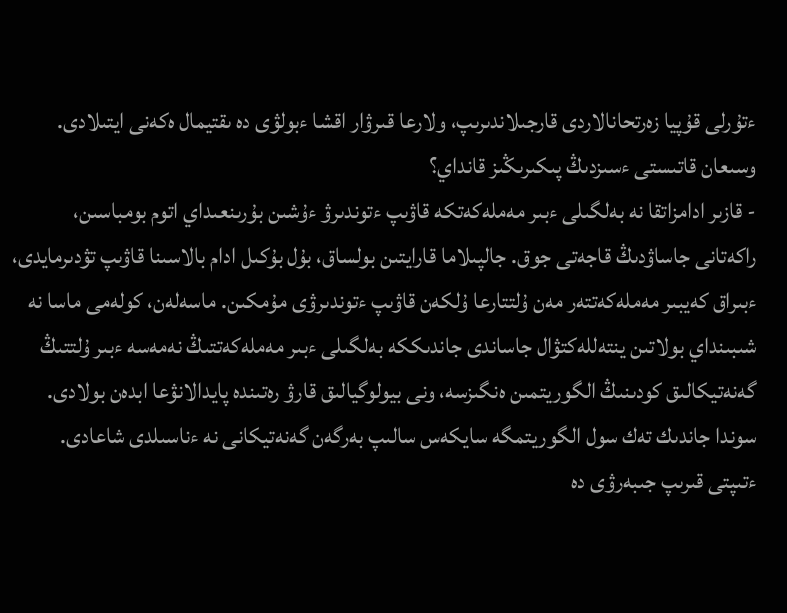ءتۇرلى قۇپيا زەرتحانالاردى قارجىلاندىرىپ، ولارعا قىرۋار اقشا ءبولۋى دە ىقتيمال ەكەنى ايتىلادى. وسىعان قاتىستى ءسىزدىڭ پىكىرىڭىز قانداي؟
- قازىر ادامزاتقا نە بەلگىلى ءبىر مەملەكەتكە قاۋىپ ءتوندىرۋ ءۇشىن بۇرىنعىداي اتوم بومباسىن، راكەتانى جاساۋدىڭ قاجەتى جوق. جالپىلاما قارايتىن بولساق، بۇل بۇكىل ادام بالاسىنا قاۋىپ تۋدىرمايدى، ءبىراق كەيبىر مەملەكەتتەر مەن ۇلتتارعا ۇلكەن قاۋىپ ءتوندىرۋى مۇمكىن. ماسەلەن، كولەمى ماسا نە شىبىنداي بولاتىن ينتەللەكتۋال جاساندى جاندىككە بەلگىلى ءبىر مەملەكەتتىڭ نەمەسە ءبىر ۇلتتىڭ گەنەتيكالىق كودىنىڭ الگوريتمىن ەنگىزسە، ونى بيولوگيالىق قارۋ رەتىندە پايدالانۋعا ابدەن بولادى. سوندا جاندىك تەك سول الگوريتمگە سايكەس سالىپ بەرگەن گەنەتيكانى نە ءناسىلدى شاعادى. ءتىپتى قىرىپ جىبەرۋى دە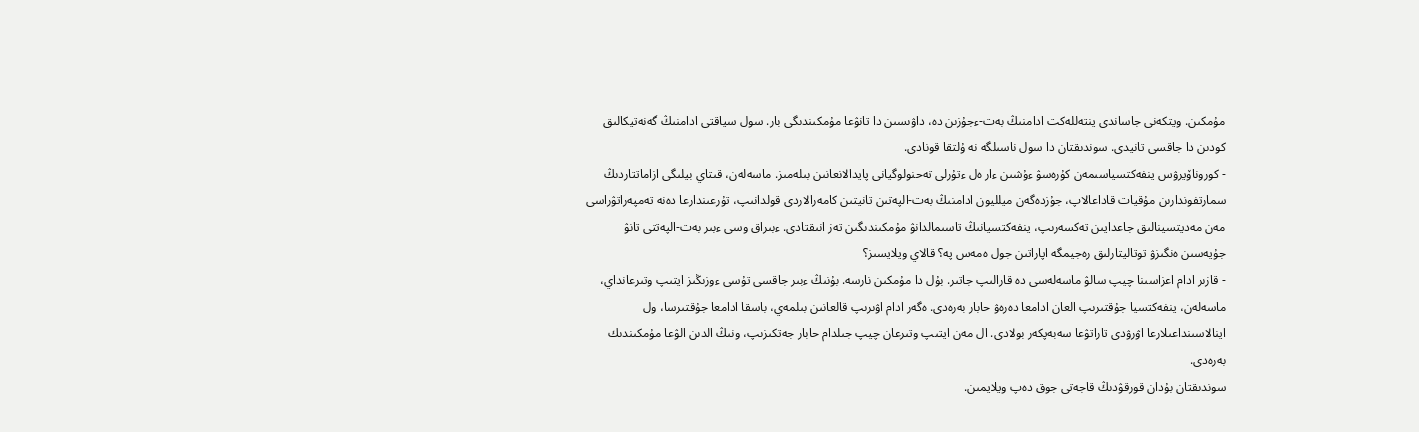مۇمكىن. ويتكەنى جاساندى ينتەللەكت ادامنىڭ بەت-ءجۇزىن دە، داۋىسىن دا تانۋعا مۇمكىندىگى بار. سول سياقتى ادامنىڭ گەنەتيكالىق كودىن دا جاقسى تانيدى. سوندىقتان دا سول ناسىلگە نە ۇلتقا قونادى.
- كوروناۆيرۋس ينفەكتسياسىمەن كۇرەسۋ ءۇشىن ءار ەل ءتۇرلى تەحنولوگيانى پايدالانعانىن بىلەمىز. ماسەلەن، قىتاي بيلىگى ازاماتتاردىڭ سمارتفوندارىن مۇقيات قاداعالاپ، جۇزدەگەن ميلليون ادامنىڭ بەت-الپەتىن تانيتىن كامەرالاردى قولدانىپ، تۇرعىندارعا دەنە تەمپەراتۋراسى مەن مەديتسينالىق جاعدايىن تەكسەرىپ، ينفەكتسيانىڭ تاسىمالدانۋ مۇمكىندىگىن تەز انىقتادى. ءبىراق وسى ءبىر بەت-الپەتتى تانۋ جۇيەسىن ەنگىزۋ توتاليتارلىق رەجيمگە اپاراتىن جول ەمەس پە؟ قالاي ويلايسىز؟
- قازىر ادام اعزاسىنا چيپ سالۋ ماسەلەسى دە قارالىپ جاتىر. بۇل دا مۇمكىن نارسە. بۇنىڭ ءبىر جاقسى تۇسى ءوزىڭىز ايتىپ وتىرعانداي، ماسەلەن، ينفەكتسيا جۇقتىرىپ العان ادامعا دەرەۋ حابار بەرەدى. ەگەر ادام اۋىرىپ قالعانىن بىلمەي، باسقا ادامعا جۇقتىرسا، ول اينالاسىنداعىلارعا اۋرۋدى تاراتۋعا سەبەپكەر بولادى. ال مەن ايتىپ وتىرعان چيپ جىلدام حابار جەتكىزىپ، ونىڭ الدىن الۋعا مۇمكىندىك بەرەدى.
سوندىقتان بۇدان قورقۋدىڭ قاجەتى جوق دەپ ويلايمىن.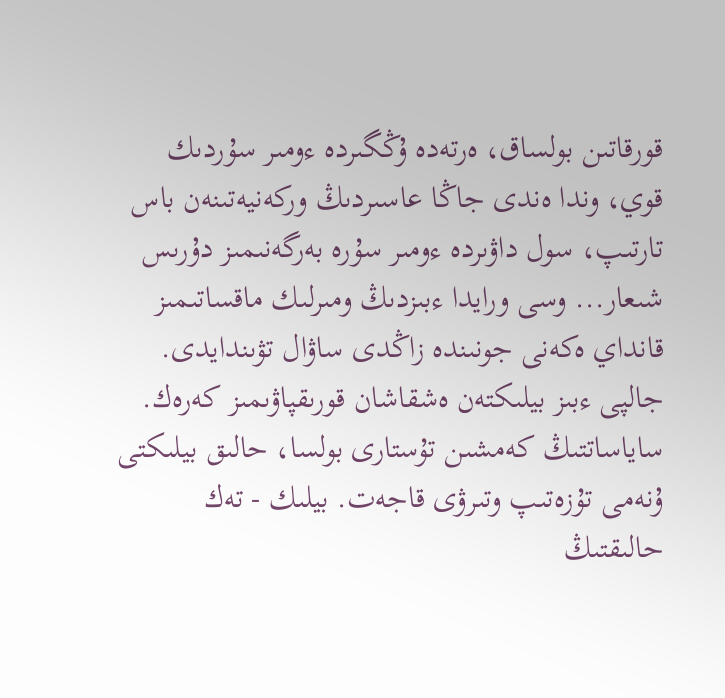قورقاتىن بولساق، ەرتەدە ۇڭگىردە ءومىر سۇردىك قوي، وندا ەندى جاڭا عاسىردىڭ وركەنيەتىنەن باس تارتىپ، سول داۋىردە ءومىر سۇرە بەرگەنىمىز دۇرىس شىعار... وسى ورايدا ءبىزدىڭ ومىرلىك ماقساتىمىز قانداي ەكەنى جونىندە زاڭدى ساۋال تۋىندايدى. جالپى ءبىز بيلىكتەن ەشقاشان قورىقپاۋىمىز كەرەك. ساياساتتىڭ كەمشىن تۇستارى بولسا، حالىق بيلىكتى ۇنەمى تۇزەتىپ وتىرۋى قاجەت. بيلىك - تەك حالىقتىڭ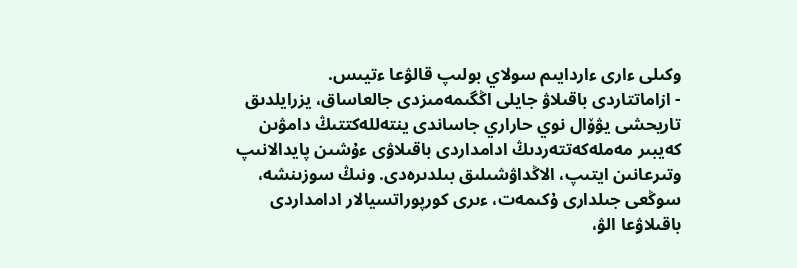وكىلى ءارى ءاردايىم سولاي بولىپ قالۋعا ءتيىس.
- ازاماتتاردى باقىلاۋ جايلى اڭگىمەمىزدى جالعاساق، يزرايلدىق تاريحشى يۋۆال نوي حاراري جاساندى ينتەللەكتتىڭ دامۋىن كەيبىر مەملەكەتتەردىڭ ادامداردى باقىلاۋى ءۇشىن پايدالانىپ وتىرعانىن ايتىپ، الاڭداۋشىلىق بىلدىرەدى. ونىڭ سوزىنشە، سوڭعى جىلدارى ۇكىمەت، ءىرى كورپوراتسيالار ادامداردى باقىلاۋعا الۋ،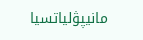مانيپۋلياتسيا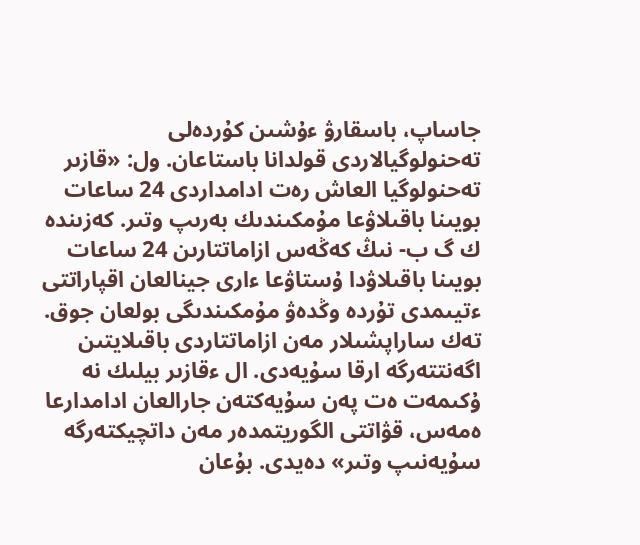جاساپ، باسقارۋ ءۇشىن كۇردەلى تەحنولوگيالاردى قولدانا باستاعان. ول: «قازىر تەحنولوگيا العاش رەت ادامداردى 24 ساعات بويىنا باقىلاۋعا مۇمكىندىك بەرىپ وتىر. كەزىندە ك گ ب- نىڭ كەڭەس ازاماتتارىن 24 ساعات بويىنا باقىلاۋدا ۇستاۋعا ءارى جينالعان اقپاراتتى ءتيىمدى تۇردە وڭدەۋ مۇمكىندىگى بولعان جوق. تەك ساراپشىلار مەن ازاماتتاردى باقىلايتىن اگەنتتەرگە ارقا سۇيەدى. ال ءقازىر بيلىك نە ۇكىمەت ەت پەن سۇيەكتەن جارالعان ادامدارعا ەمەس، قۋاتتى الگوريتمدەر مەن داتچيكتەرگە سۇيەنىپ وتىر» دەيدى. بۇعان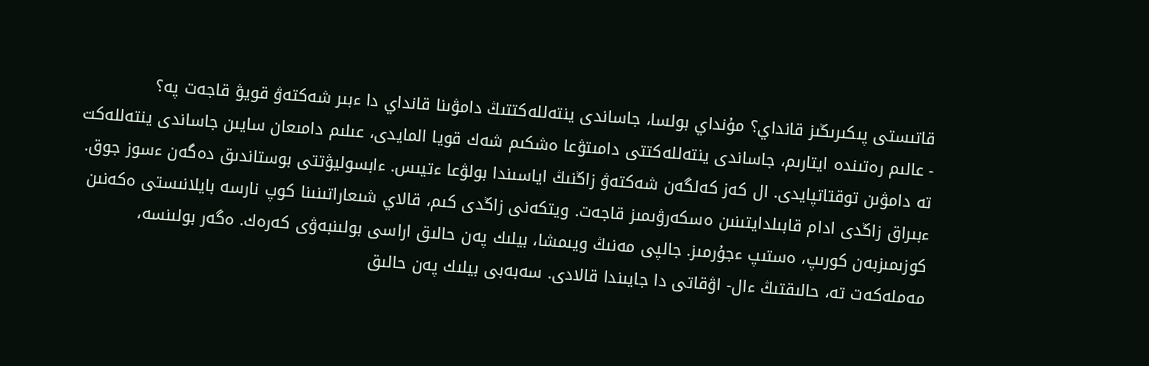قاتىستى پىكىرىڭىز قانداي؟ مۇنداي بولسا، جاساندى ينتەللەكتتىڭ دامۋىنا قانداي دا ءبىر شەكتەۋ قويۋ قاجەت پە؟
- عالىم رەتىندە ايتارىم، جاساندى ينتەللەكتتى دامىتۋعا ەشكىم شەك قويا المايدى، عىلىم دامىعان سايىن جاساندى ينتەللەكت تە دامۋىن توقتاتپايدى. ال كەز كەلگەن شەكتەۋ زاڭنىڭ اياسىندا بولۋعا ءتيىس. ءابسوليۋتتى بوستاندىق دەگەن ءسوز جوق. ءبىراق زاڭدى ادام قابىلدايتىنىن ەسكەرۋىمىز قاجەت. ويتكەنى زاڭدى كىم، قالاي شىعاراتىنىنا كوپ نارسە بايلانىستى ەكەنىن كوزىمىزبەن كورىپ، ەستىپ ءجۇرمىز. جالپى مەنىڭ ويىمشا، بيلىك پەن حالىق اراسى بولىنبەۋى كەرەك. ەگەر بولىنسە، مەملەكەت تە، حالىقتىڭ ءال- اۋقاتى دا جايىندا قالادى. سەبەبى بيلىك پەن حالىق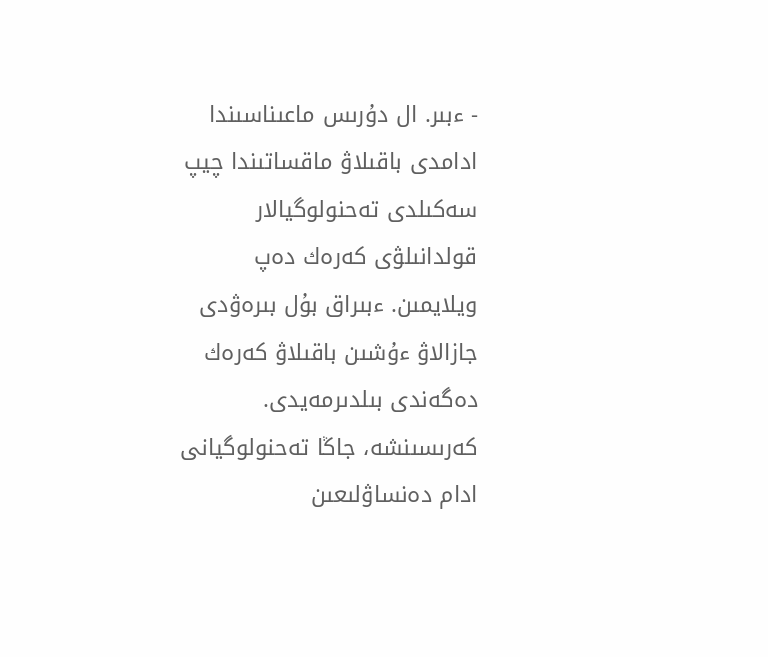- ءبىر. ال دۇرىس ماعىناسىندا ادامدى باقىلاۋ ماقساتىندا چيپ سەكىلدى تەحنولوگيالار قولدانىلۋى كەرەك دەپ ويلايمىن. ءبىراق بۇل بىرەۋدى جازالاۋ ءۇشىن باقىلاۋ كەرەك دەگەندى بىلدىرمەيدى. كەرىسىنشە، جاڭا تەحنولوگيانى ادام دەنساۋلىعىن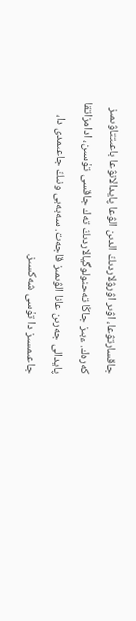جاقسارتۋعا، اۋىر اۋرۋلاردىڭ الدىن الۋعا پايدالانۋعا باعىتتاۋىمىز كەرەك. ءبىز جاڭا تەحنولوگيالاردىڭ تەك جاقسى تۇسىن، ادامزاتقا پايدالى جەرىن عانا الۋىمىز قاجەت. سەبەبى ونىڭ جاعىمدى دا، جاعىمسىز دا تۇسى شەكسىز.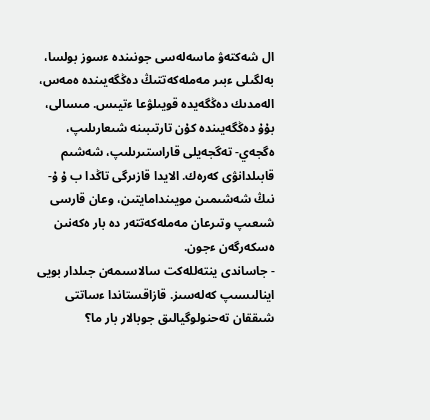ال شەكتەۋ ماسەلەسى جونىندە ءسوز بولسا، بەلگىلى ءبىر مەملەكەتتىڭ دەڭگەيىندە ەمەس، الەمدىك دەڭگەيدە قويىلۋعا ءتيىس. مىسالى، بۇۇ دەڭگەيىندە كۇن تارتىبىنە شىعارىلىپ، ەگجەي- تەگجەيلى قاراستىرىلىپ، شەشىم قابىلدانۋى كەرەك. الايدا قازىرگى تاڭدا ب ۇ ۇ- نىڭ شەشىمىن مويىندامايتىن، وعان قارسى شىعىپ وتىرعان مەملەكەتتەر دە بار ەكەنىن ەسكەرگەن ءجون.
- جاساندى ينتەللەكت سالاسىمەن جىلدار بويى اينالىسىپ كەلەسىز. قازاقستاندا ءساتتى شىققان تەحنولوگيالىق جوبالار بار ما؟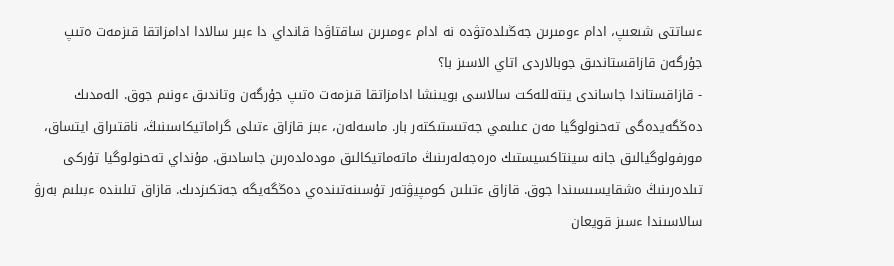ءساتتى شىعىپ، ادام ءومىرىن جەڭىلدەتۋدە نە ادام ءومىرىن ساقتاۋدا قانداي دا ءبىر سالادا ادامزاتقا قىزمەت ەتىپ جۇرگەن قازاقستاندىق جوبالاردى اتاي الاسىز با؟
- قازاقستاندا جاساندى ينتەللەكت سالاسى بويىنشا ادامزاتقا قىزمەت ەتىپ جۇرگەن وتاندىق ءونىم جوق. الەمدىك دەڭگەيدەگى تەحنولوگيا مەن عىلىمي جەتىستىكتەر بار. ماسەلەن، ءبىز قازاق ءتىلى گراماتيكاسىنىڭ، ناقتىراق ايتساق، مورفولوگيالىق جانە سينتاكسيستىك ەرەجەلەرىنىڭ ماتەماتيكالىق مودەلدەرىن جاسادىق. مۇنداي تەحنولوگيا تۇركى تىلدەرىنىڭ ەشقايسىسىندا جوق. قازاق ءتىلىن كومپيۋتەر تۇسىنەتىندەي دەڭگەيگە جەتكىزدىك. قازاق تىلىندە ءبىلىم بەرۋ سالاسىندا ءسىز قويعان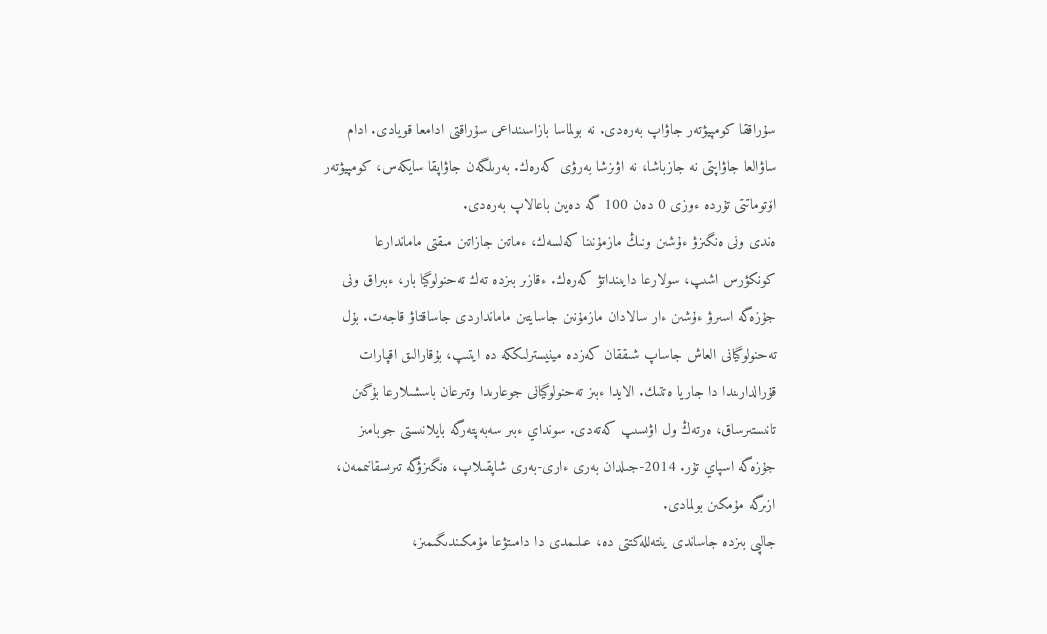سۇراققا كومپيۋتەر جاۋاپ بەرەدى. نە بولماسا بازاسىنداعى سۇراقتى ادامعا قويادى. ادام ساۋالعا جاۋاپتى نە جازباشا، نە اۋىزشا بەرۋى كەرەك. بەرىلگەن جاۋاپقا سايكەس، كومپيۋتەر اۆتوماتتى تۇردە ءوزى 0 دەن 100 گە دەيىن باعالاپ بەرەدى.
ەندى ونى ەنگىزۋ ءۇشىن ونىڭ مازمۇنىنا كەلسەك، ءماتىن جازاتىن مىقتى ماماندارعا كونكۋرس اشىپ، سولارعا دايىنداتۋ كەرەك. ءقازىر بىزدە تەك تەحنولوگيا بار، ءبىراق ونى جۇزەگە اسىرۋ ءۇشىن ءار سالادان مازمۇنىن جاسايتىن مامانداردى جاساقتاۋ قاجەت. بۇل تەحنولوگيانى العاش جاساپ شىققان كەزدە مينيسترلىككە دە ايتىپ، بۇقارالىق اقپارات قۇرالدارىندا دا جاريا ەتتىك. الايدا ءبىز تەحنولوگيانى جوعارىدا وتىرعان باسشىلارعا بۇگىن تانىستىرساق، ەرتەڭ ول اۋىسىپ كەتەدى. سونداي ءبىر سەبەپتەرگە بايلانىستى جوبامىز جۇزەگە اسپاي تۇر. 2014-جىلدان بەرى ءارى-بەرى شاپقىلاپ، ەنگىزۋگە تىرىسقانىممەن، ازىرگە مۇمكىن بولمادى.
جالپى بىزدە جاساندى ينتەللەكتتى دە، عىلىمدى دا دامىتۋعا مۇمكىندىگىمىز،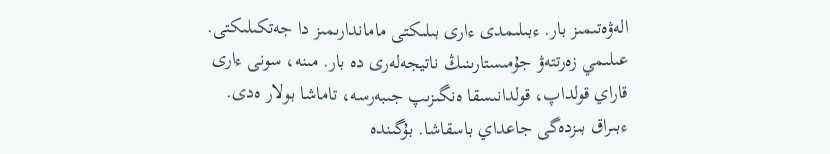الەۋەتىمىز بار. ءبىلىمدى ءارى بىلىكتى ماماندارىمىز دا جەتكىلىكتى. عىلىمي زەرتتەۋ جۇمىستارىنىڭ ناتيجەلەرى دە بار. مىنە، سونى ءارى قاراي قولداپ، قولدانىسقا ەنگىزىپ جىبەرسە، تاماشا بولار ەدى.
ءبىراق بىزدەگى جاعداي باسقاشا. بۇگىندە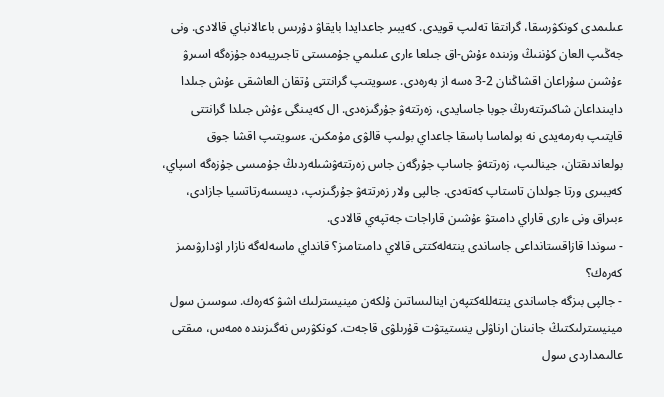عىلىمدى كونكۋرسقا، گرانتقا تەلىپ قويدى. كەيبىر جاعدايدا بايقاۋ دۇرىس باعالانباي قالادى. ونى جەڭىپ العان كۇننىڭ وزىندە ءۇش-اق جىلعا ءارى عىلىمي جۇمىستى تاجىريبەدە جۇزەگە اسىرۋ ءۇشىن سۇراعان اقشاڭنان 2-3 ەسە از بەرەدى. ءسويتىپ گرانتتى ۇتقان العاشقى ءۇش جىلدا دايىنداعان شاكىرتتەرىڭ جوبا جاسايدى، زەرتتەۋ جۇرگىزەدى. ال كەيىنگى ءۇش جىلدا گرانتتى قايتىپ بەرمەيدى نە بولماسا باسقا جاعداي بولىپ قالۋى مۇمكىن. ءسويتىپ اقشا جوق بولعاندىقتان، جينالىپ، زەرتتەۋ جاساپ جۇرگەن جاس زەرتتەۋشىلەردىڭ جۇمىسى جۇزەگە اسپاي، كەيبىرى ورتا جولدان تاستاپ كەتەدى. جالپى ولار زەرتتەۋ جۇرگىزىپ، ديسسەرتاتسيا جازادى، ءبىراق ونى ءارى قاراي دامىتۋ ءۇشىن قاراجات جەتپەي قالادى.
- سوندا قازاقستانداعى جاساندى ينتەلەكتتى قالاي دامىتامىز؟ قانداي ماسەلەگە نازار اۋدارۋىمىز كەرەك؟
- جالپى بىزگە جاساندى ينتەللەكتپەن اينالىساتىن ۇلكەن مينيسترلىك اشۋ كەرەك. سوسىن سول مينيسترلىكتىڭ جانىنان ارناۋلى ينستيتۋت قۇرىلۋى قاجەت. كونكۋرس نەگىزىندە ەمەس، مىقتى عالىمداردى سول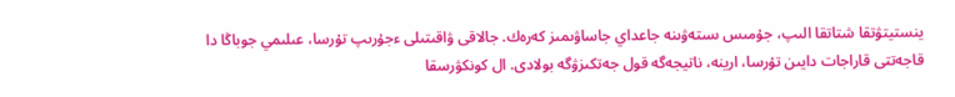ينستيتۋتقا شتاتقا الىپ، جۇمىس ىستەۋىنە جاعداي جاساۋىمىز كەرەك. جالاقى ۋاقىتىلى ءجۇرىپ تۇرسا، عىلىمي جوباڭا دا قاجەتتى قاراجات دايىن تۇرسا، ارينە، ناتيجەگە قول جەتكىزۋگە بولادى. ال كونكۋرسقا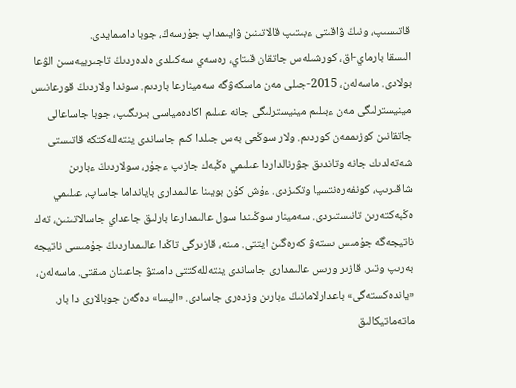قاتىسىپ، ونىڭ ۋاقىتى ءبىتىپ قالاتىنىن ۋايىمداپ جۇرسەڭ، جوبا دامىمايدى.
الىسقا بارماي-اق، كورشىلەس جاتقان قىتاي، رەسەي سەكىلدى ەلدەردىڭ تاجىريبەسىن الۋعا بولادى. ماسەلەن، 2015-جىلى مەن ماسكەۋگە سەمينارعا باردىم. سوندا ولاردىڭ قورعانىس مينيسترلىگى مەن ءبىلىم مينيسترلىگى جانە عىلىم اكادەمياسى بىرىگىپ، جوبا جاساعالى جاتقانىن كوزىممەن كوردىم. ولار سوڭعى بەس جىلدا كىم جاساندى ينتەللەكتكە قاتىستى شەتەلدىك جانە وتاندىق جۋرنالداردا عىلىمي ەڭبەك جازىپ ءجۇر، سولاردىڭ ءبارىن شاقىرىپ، كونفەرەنتسيا وتكىزدى. ءۇش كۇن بويىنا عالىمدارى بايانداما جاساپ، عىلىمي ەڭبەكتەرىن تانىستىردى. سەمينار سوڭىندا سول عالىمدارعا بارلىق جاعداي جاسالاتىنىن، تەك ناتيجەگە جۇمىس ىستەۋ كەرەگىن ايتتى. مىنە، قازىرگى تاڭدا عالىمداردىڭ جۇمىسى ناتيجە بەرىپ وتىر. قازىر ورىس عالىمدارى جاساندى ينتەللەكتتى دامىتۋ جاعىنان مىقتى. ماسەلەن، «ياندەكستەگى» باعدارلامانىڭ ءبارىن وزدەرى جاسادى. «اليسا» دەگەن جوبالارى دا بار. ماتەماتيكالىق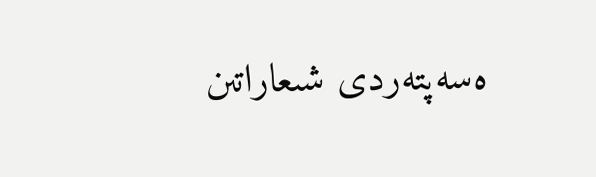ەسەپتەردى شىعاراتىن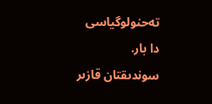تەحنولوگياسى دا بار. سوندىقتان قازىر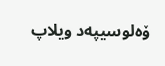ۆەلوسيپەد ويلاپ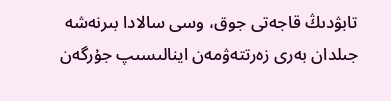تابۋدىڭ قاجەتى جوق، وسى سالادا بىرنەشە جىلدان بەرى زەرتتەۋمەن اينالىسىپ جۇرگەن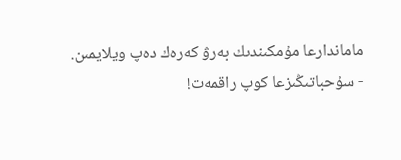ماماندارعا مۇمكىندىك بەرۋ كەرەك دەپ ويلايمىن.
- سۇحباتىڭىزعا كوپ راقمەت!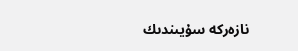نازەركە سۇيىندىك